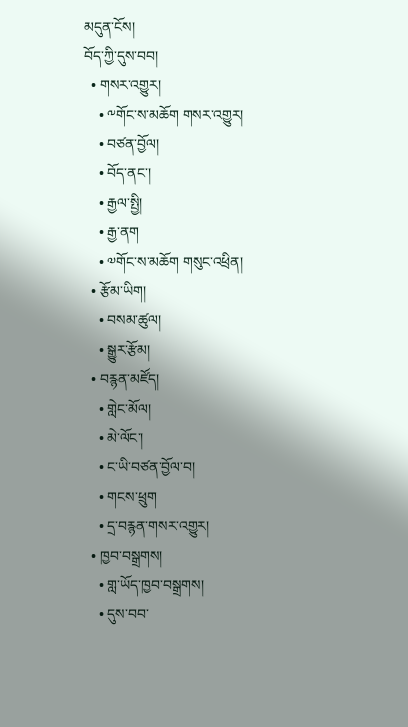མདུན་ངོས།
བོད་ཀྱི་དུས་བབ།
  • གསར་འགྱུར།
    • ༸གོང་ས་མཆོག གསར་འགྱུར།
    • བཙན་བྱོལ།
    • བོད་ནང་།
    • རྒྱལ་སྤྱི།
    • རྒྱ་ནག
    • ༧གོང་ས་མཆོག གསུང་འཕྲིན།
  • རྩོམ་ཡིག།
    • བསམ་ཚུལ།
    • སྒྱུར་རྩོམ།
  • བརྙན་མཛོད།
    • གླེང་མོལ།
    • མེ་ལོང་།
    • ང་ཡི་བཙན་བྱོལ་བ།
    • གངས་ཕྲུག
    • དྲ་བརྙན་གསར་འགྱུར།
  • ཁྱབ་བསྒྲགས།
    • གླ་ཡོད་ཁྱབ་བསྒྲགས།
    • དུས་བབ་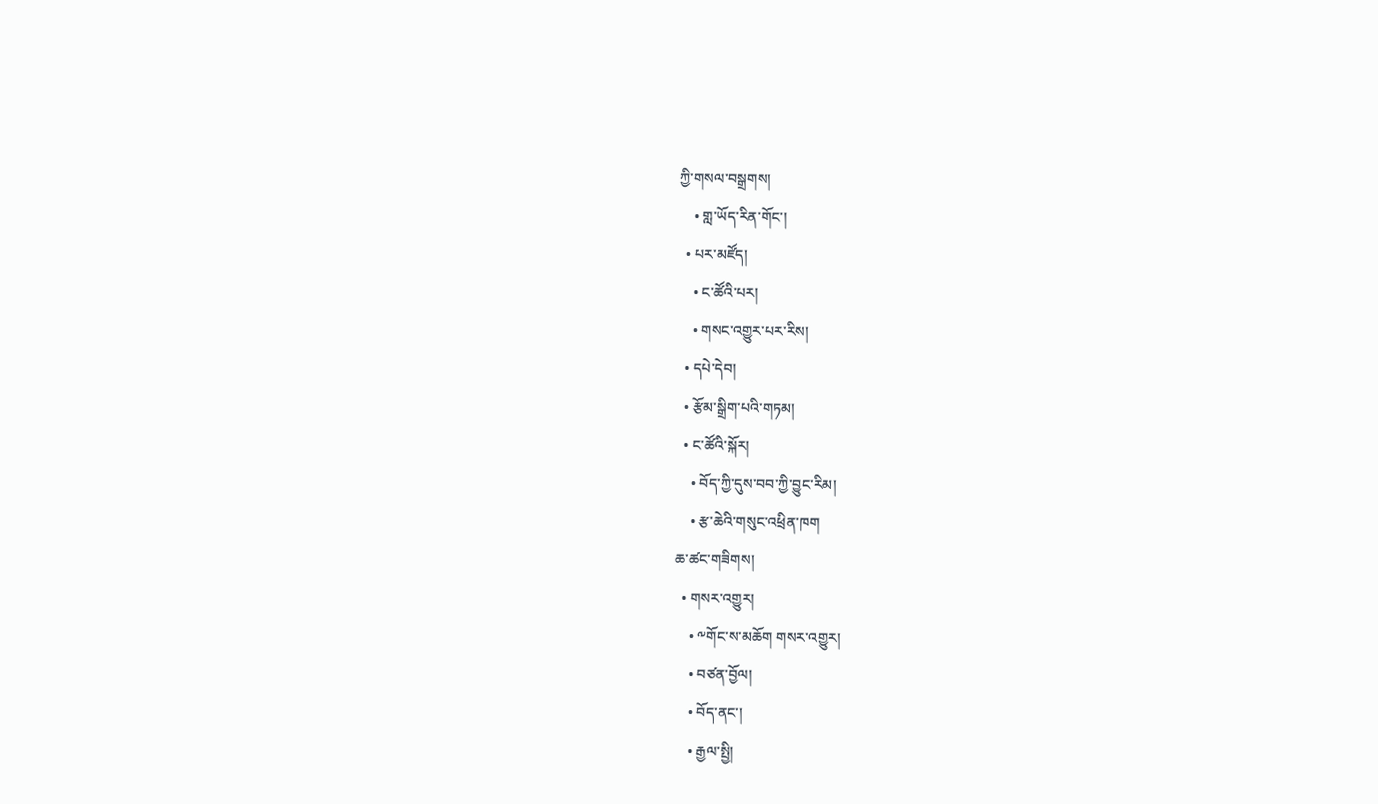ཀྱི་གསལ་བསྒྲགས།
    • གླ་ཡོད་རིན་གོང་།
  • པར་མཛོད།
    • ང་ཚོའི་པར།
    • གསང་འགྱུར་པར་རིས།
  • དཔེ་དེབ།
  • རྩོམ་སྒྲིག་པའི་གཏམ།
  • ང་ཚོའི་སྐོར།
    • བོད་ཀྱི་དུས་བབ་ཀྱི་བྱུང་རིམ།
    • རྩ་ཆེའི་གསུང་འཕྲིན་ཁག
ཆ་ཚང་གཟིགས།
  • གསར་འགྱུར།
    • ༸གོང་ས་མཆོག གསར་འགྱུར།
    • བཙན་བྱོལ།
    • བོད་ནང་།
    • རྒྱལ་སྤྱི།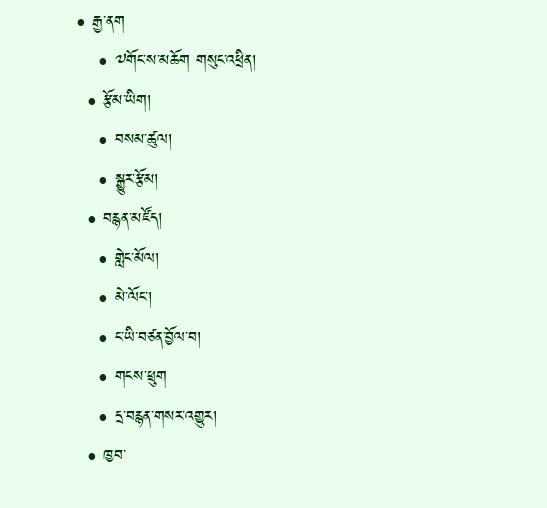• རྒྱ་ནག
    • ༧གོང་ས་མཆོག གསུང་འཕྲིན།
  • རྩོམ་ཡིག།
    • བསམ་ཚུལ།
    • སྒྱུར་རྩོམ།
  • བརྙན་མཛོད།
    • གླེང་མོལ།
    • མེ་ལོང་།
    • ང་ཡི་བཙན་བྱོལ་བ།
    • གངས་ཕྲུག
    • དྲ་བརྙན་གསར་འགྱུར།
  • ཁྱབ་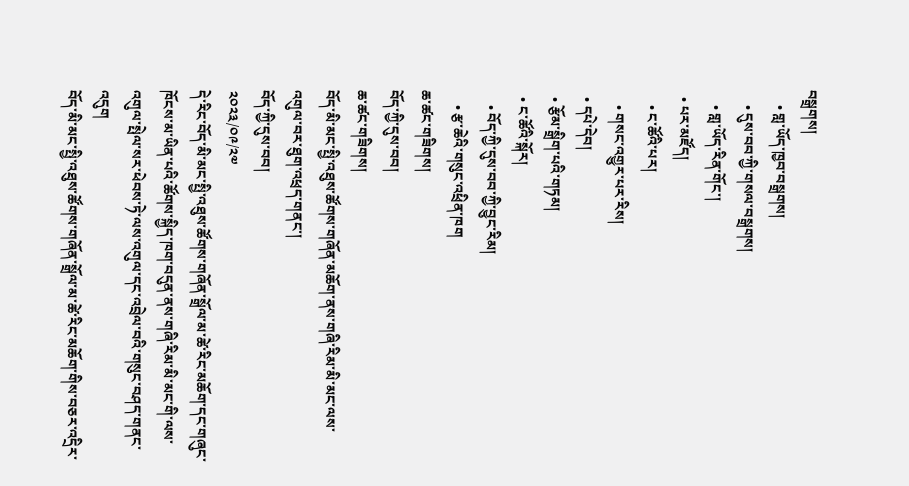བསྒྲགས།
    • གླ་ཡོད་ཁྱབ་བསྒྲགས།
    • དུས་བབ་ཀྱི་གསལ་བསྒྲགས།
    • གླ་ཡོད་རིན་གོང་།
  • པར་མཛོད།
    • ང་ཚོའི་པར།
    • གསང་འགྱུར་པར་རིས།
  • དཔེ་དེབ།
  • རྩོམ་སྒྲིག་པའི་གཏམ།
  • ང་ཚོའི་སྐོར།
    • བོད་ཀྱི་དུས་བབ་ཀྱི་བྱུང་རིམ།
    • རྩ་ཆེའི་གསུང་འཕྲིན་ཁག
ཆ་ཚང་གཟིགས།
བོད་ཀྱི་དུས་བབ།
ཆ་ཚང་གཟིགས།
བོད་མི་མང་སྤྱི་འཐུས་ཚོགས་གཞོན་མཆོག་ནས་གཞི་རིམ་མི་མང་ལས་འགུལ་བར་ཐུག་འཕྲད་གནང་།
བོད་ཀྱི་དུས་བབ།
༢༠༢༣/༠༩/༢༧
དེ་རིང་བོད་མི་མང་སྤྱི་འཐུས་ཚོགས་གཞོན་སྒྲོལ་མ་ཚེ་རིང་མཆོག་དང་གཞུང་ཁོངས་མ་ཡིན་པའི་ཚོགས་སྐྱིད་ཁག་བདུན་ནས་གཞི་རིམ་མི་མང་གི་ལས་འགུལ་སྤེལ་སར་ཕེབས་ཏེ་ལས་འགུལ་དང་འབྲེལ་བའི་གསུང་བཤད་གནང་འདུག
བོད་མི་མང་སྤྱི་འཐུས་ཚོགས་གཞོན་སྒྲོལ་མ་ཚེ་རིང་མཆོག་གིས་བཅར་འདྲིར་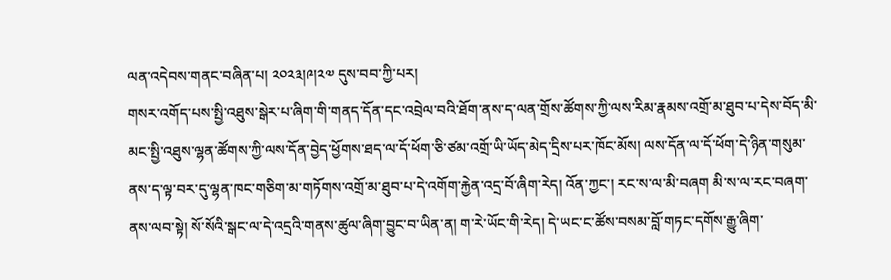ལན་འདེབས་གནང་བཞིན་པ། ༢༠༢༣།༩།༢༧ དུས་བབ་ཀྱི་པར།
གསར་འགོད་པས་སྤྱི་འཐུས་སྒེར་པ་ཞིག་གི་གནད་དོན་དང་འབྲེལ་བའི་ཐོག་ནས་ད་ལན་གྲོས་ཚོགས་ཀྱི་ལས་རིམ་རྣམས་འགྲོ་མ་ཐུབ་པ་དེས་བོད་མི་མང་སྤྱི་འཐུས་ལྷན་ཚོགས་ཀྱི་ལས་དོན་བྱེད་ཕྱོགས་ཐད་ལ་དོ་ཕོག་ཅི་ཙམ་འགྲོ་ཡི་ཡོད་མེད་དྲིས་པར་ཁོང་མོས། ལས་དོན་ལ་དོ་ཕོག་དེ་ཉིན་གསུམ་ནས་ད་ལྟ་བར་དུ་ལྷན་ཁང་གཅིག་མ་གཏོགས་འགྲོ་མ་ཐུབ་པ་དེ་འགོག་རྐྱེན་འདྲ་བོ་ཞིག་རེད། འོན་ཀྱང་། རང་ས་ལ་མི་བཞག མི་ས་ལ་རང་བཞག་ནས་ལབ་སྟེ། སོ་སོའི་སྒང་ལ་དེ་འདྲའི་གནས་ཚུལ་ཞིག་བྱུང་བ་ཡིན་ན། ག་རེ་ཡོང་གི་རེད། དེ་ཡང་ང་ཚོས་བསམ་བློ་གཏང་དགོས་རྒྱུ་ཞིག་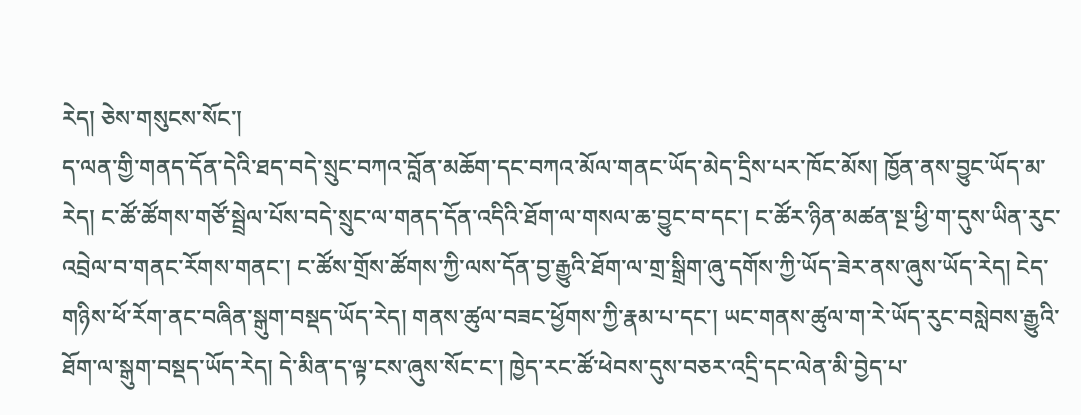རེད། ཅེས་གསུངས་སོང་།
ད་ལན་གྱི་གནད་དོན་དེའི་ཐད་བདེ་སྲུང་བཀའ་བློན་མཆོག་དང་བཀའ་མོལ་གནང་ཡོད་མེད་དྲིས་པར་ཁོང་མོས། ཁྱོན་ནས་བྱུང་ཡོད་མ་རེད། ང་ཚོ་ཚོགས་གཙོ་སྦྲེལ་པོས་བདེ་སྲུང་ལ་གནད་དོན་འདིའི་ཐོག་ལ་གསལ་ཆ་བྱུང་བ་དང་། ང་ཚོར་ཉིན་མཚན་སྔ་ཕྱི་ག་དུས་ཡིན་རུང་འབྲེལ་བ་གནང་རོགས་གནང་། ང་ཚོས་གྲོས་ཚོགས་ཀྱི་ལས་དོན་བྱ་རྒྱུའི་ཐོག་ལ་གྲ་སྒྲིག་ཞུ་དགོས་ཀྱི་ཡོད་ཟེར་ནས་ཞུས་ཡོད་རེད། ངེད་གཉིས་ཕོ་རོག་ནང་བཞིན་སྒུག་བསྡད་ཡོད་རེད། གནས་ཚུལ་བཟང་ཕྱོགས་ཀྱི་རྣམ་པ་དང་། ཡང་གནས་ཚུལ་ག་རེ་ཡོད་རུང་བསླེབས་རྒྱུའི་ཐོག་ལ་སྒུག་བསྡད་ཡོད་རེད། དེ་མིན་ད་ལྟ་ངས་ཞུས་སོང་ང་། ཁྱེད་རང་ཚོ་ཕེབས་དུས་བཅར་འདྲི་དང་ལེན་མི་བྱེད་པ་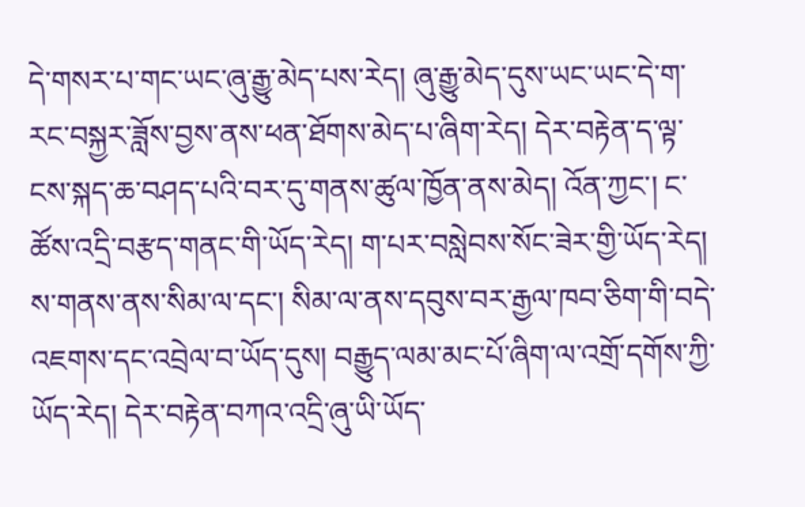དེ་གསར་པ་གང་ཡང་ཞུ་རྒྱུ་མེད་པས་རེད། ཞུ་རྒྱུ་མེད་དུས་ཡང་ཡང་དེ་ག་རང་བསྐྱར་ཟློས་བྱས་ནས་ཕན་ཐོགས་མེད་པ་ཞིག་རེད། དེར་བརྟེན་ད་ལྟ་ངས་སྐད་ཆ་བཤད་པའི་བར་དུ་གནས་ཚུལ་ཁྱོན་ནས་མེད། འོན་ཀྱང་། ང་ཚོས་འདྲི་བརྩད་གནང་གི་ཡོད་རེད། ག་པར་བསླེབས་སོང་ཟེར་གྱི་ཡོད་རེད། ས་གནས་ནས་སིམ་ལ་དང་། སིམ་ལ་ནས་དབུས་བར་རྒྱལ་ཁབ་ཅིག་གི་བདེ་འཇགས་དང་འབྲེལ་བ་ཡོད་དུས། བརྒྱུད་ལམ་མང་པོ་ཞིག་ལ་འགྲོ་དགོས་ཀྱི་ཡོད་རེད། དེར་བརྟེན་བཀའ་འདྲི་ཞུ་ཡི་ཡོད་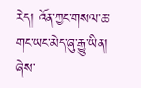རེད། འོན་ཀྱང་གསལ་ཆ་གང་ཡང་མེད་ཞུ་རྒྱུ་ཡིན། ཞེས་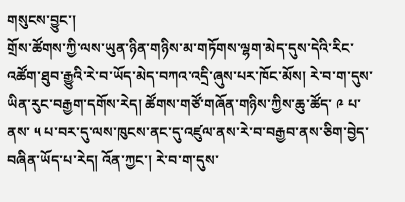གསུངས་བྱུང་།
གྲོས་ཚོགས་ཀྱི་ལས་ཡུན་ཉིན་གཉིས་མ་གཏོགས་ལྷག་མེད་དུས་དེའི་རིང་འཚོག་ཐུབ་རྒྱུའི་རེ་བ་ཡོད་མེད་བཀའ་འདྲི་ཞུས་པར་ཁོང་མོས། རེ་བ་ག་དུས་ཡིན་རུང་བརྒྱག་དགོས་རེད། ཚོགས་གཙོ་གཞོན་གཉིས་ཀྱིས་ཆུ་ཚོད་ ༩ པ་ནས་ ༥ པ་བར་དུ་ལས་ཁུངས་ནང་དུ་འཛུལ་ནས་རེ་བ་བརྒྱབ་ནས་ཅིག་བྱེད་བཞིན་ཡོད་པ་རེད། འོན་ཀྱང་། རེ་བ་ག་དུས་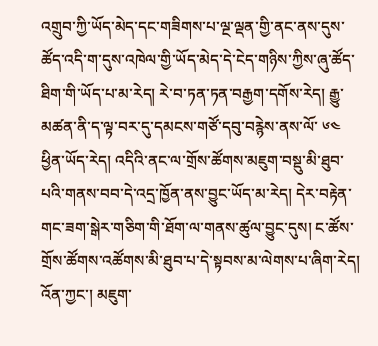འགྲུབ་ཀྱི་ཡོད་མེད་དང་གཟིགས་པ་ལྔ་ལྡན་གྱི་ནང་ནས་དུས་ཚོད་འདི་ག་དུས་འཁེལ་གྱི་ཡོད་མེད་དེ་ངེད་གཉིས་ཀྱིས་ཞུ་ཚོད་ཐིག་གི་ཡོད་པ་མ་རེད། རེ་བ་ཏན་ཏན་བརྒྱག་དགོས་རེད། རྒྱུ་མཚན་ནི་ད་ལྟ་བར་དུ་དམངས་གཙོ་དབུ་བརྙེས་ནས་ལོ་ ༦༤ ཕྱིན་ཡོད་རེད། འདིའི་ནང་ལ་གྲོས་ཚོགས་མཇུག་བསྡུ་མི་ཐུབ་པའི་གནས་བབ་དེ་འདྲ་ཁྱོན་ནས་བྱུང་ཡོད་མ་རེད། དེར་བརྟེན་གང་ཟག་སྒེར་གཅིག་གི་ཐོག་ལ་གནས་ཚུལ་བྱུང་དུས། ང་ཚོས་གྲོས་ཚོགས་འཚོགས་མི་ཐུབ་པ་དེ་སྟབས་མ་ལེགས་པ་ཞིག་རེད། འོན་ཀྱང་། མཇུག་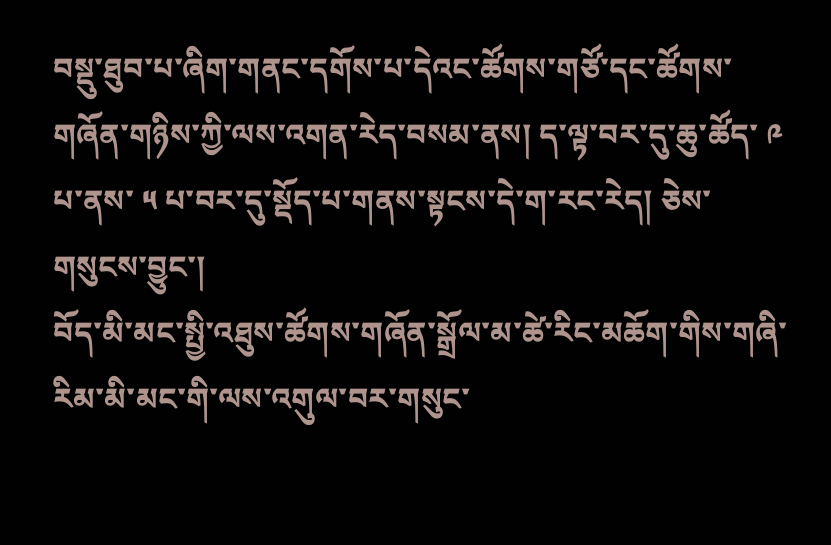བསྡུ་ཐུབ་པ་ཞིག་གནང་དགོས་པ་དེའང་ཚོགས་གཙོ་དང་ཚོགས་གཞོན་གཉིས་ཀྱི་ལས་འགན་རེད་བསམ་ནས། ད་ལྟ་བར་དུ་ཆུ་ཚོད་ ༩ པ་ནས་ ༥ པ་བར་དུ་སྡོད་པ་གནས་སྟངས་དེ་ག་རང་རེད། ཅེས་གསུངས་བྱུང་།
བོད་མི་མང་སྤྱི་འཐུས་ཚོགས་གཞོན་སྒྲོལ་མ་ཚེ་རིང་མཆོག་གིས་གཞི་རིམ་མི་མང་གི་ལས་འགུལ་བར་གསུང་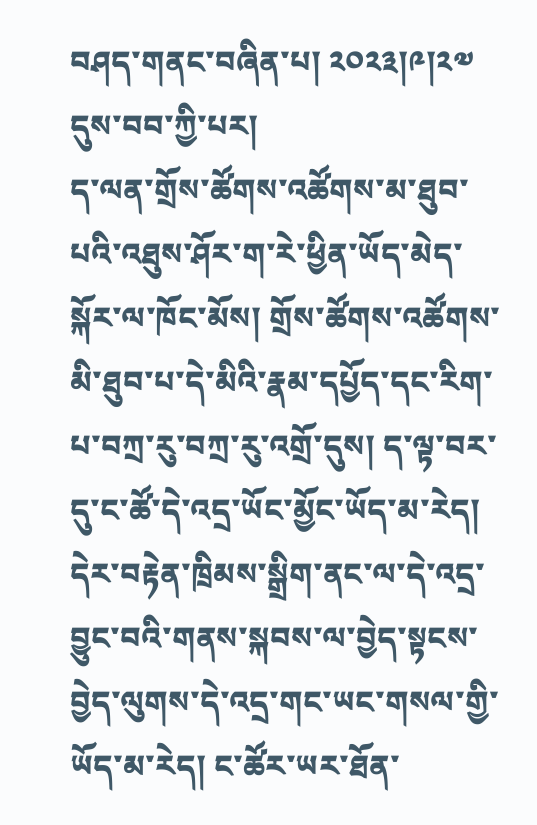བཤད་གནང་བཞིན་པ། ༢༠༢༣།༩།༢༧ དུས་བབ་ཀྱི་པར།
ད་ལན་གྲོས་ཚོགས་འཚོགས་མ་ཐུབ་པའི་འཐུས་ཤོར་ག་རེ་ཕྱིན་ཡོད་མེད་སྐོར་ལ་ཁོང་མོས། གྲོས་ཚོགས་འཚོགས་མི་ཐུབ་པ་དེ་མིའི་རྣམ་དཔྱོད་དང་རིག་པ་བཀྲ་རུ་བཀྲ་རུ་འགྲོ་དུས། ད་ལྟ་བར་དུ་ང་ཚོ་དེ་འདྲ་ཡོང་མྱོང་ཡོད་མ་རེད། དེར་བརྟེན་ཁྲིམས་སྒྲིག་ནང་ལ་དེ་འདྲ་བྱུང་བའི་གནས་སྐབས་ལ་བྱེད་སྟངས་བྱེད་ལུགས་དེ་འདྲ་གང་ཡང་གསལ་གྱི་ཡོད་མ་རེད། ང་ཚོར་ཡར་ཐོན་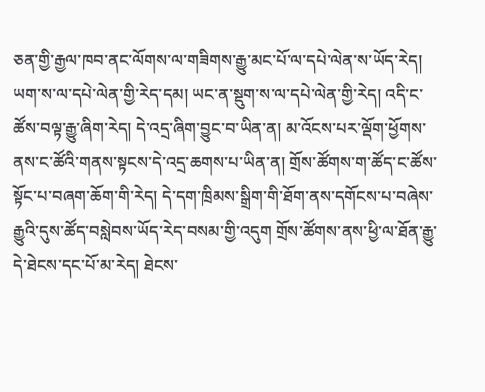ཅན་གྱི་རྒྱལ་ཁབ་ནང་ལོགས་ལ་གཟིགས་རྒྱུ་མང་པོ་ལ་དཔེ་ལེན་ས་ཡོད་རེད། ཡག་ས་ལ་དཔེ་ལེན་གྱི་རེད་དམ། ཡང་ན་སྡུག་ས་ལ་དཔེ་ལེན་གྱི་རེད། འདི་ང་ཚོས་བལྟ་རྒྱུ་ཞིག་རེད། དེ་འདྲ་ཞིག་བྱུང་བ་ཡིན་ན། མ་འོངས་པར་ལྡོག་ཕྱོགས་ནས་ང་ཚོའི་གནས་སྟངས་དེ་འདྲ་ཆགས་པ་ཡིན་ན། གྲོས་ཚོགས་ག་ཚོད་ང་ཚོས་སྟོང་པ་བཞག་ཆོག་གི་རེད། དེ་དག་ཁྲིམས་སྒྲིག་གི་ཐོག་ནས་དགོངས་པ་བཞེས་རྒྱུའི་དུས་ཚོད་བསླེབས་ཡོད་རེད་བསམ་གྱི་འདུག གྲོས་ཚོགས་ནས་ཕྱི་ལ་ཐོན་རྒྱུ་དེ་ཐེངས་དང་པོ་མ་རེད། ཐེངས་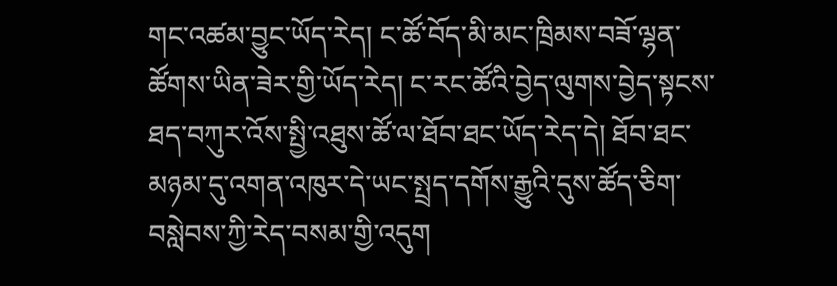གང་འཚམ་བྱུང་ཡོད་རེད། ང་ཚོ་བོད་མི་མང་ཁྲིམས་བཟོ་ལྷན་ཚོགས་ཡིན་ཟེར་གྱི་ཡོད་རེད། ང་རང་ཚོའི་བྱེད་ལུགས་བྱེད་སྟངས་ཐད་བཀུར་འོས་སྤྱི་འཐུས་ཚོ་ལ་ཐོབ་ཐང་ཡོད་རེད་དེ། ཐོབ་ཐང་མཉམ་དུ་འགན་འཁུར་དེ་ཡང་སྤྲད་དགོས་རྒྱུའི་དུས་ཚོད་ཅིག་བསླེབས་ཀྱི་རེད་བསམ་གྱི་འདུག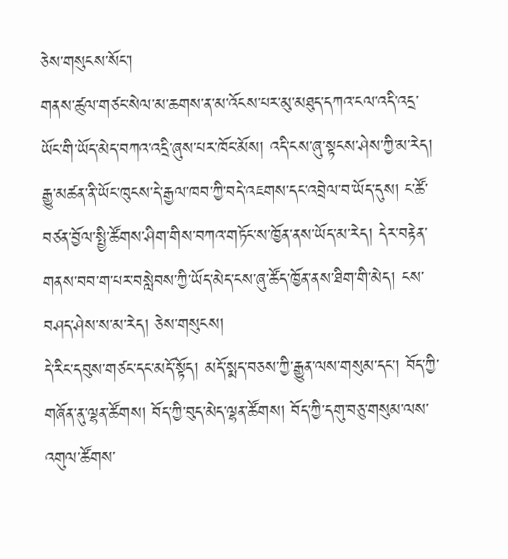ཅེས་གསུངས་སོང་།
གནས་ཚུལ་གཙང་སེལ་མ་ཆགས་ན་མ་འོངས་པར་མུ་མཐུད་དཀའ་ངལ་འདི་འདྲ་ཡོང་གི་ཡོད་མེད་བཀའ་འདྲི་ཞུས་པར་ཁོང་མོས། འདི་ངས་ཞུ་སྟངས་ཤེས་ཀྱི་མ་རེད། རྒྱུ་མཚན་ནི་ཡོང་ཁུངས་དེ་རྒྱལ་ཁབ་ཀྱི་བདེ་འཇགས་དང་འབྲེལ་བ་ཡོད་དུས། ང་ཚོ་བཙན་བྱོལ་སྤྱི་ཚོགས་ཤིག་གིས་བཀའ་གཏོང་ས་ཁྱོན་ནས་ཡོད་མ་རེད། དེར་བརྟེན་གནས་བབ་ག་པར་བསླེབས་ཀྱི་ཡོད་མེད་ངས་ཞུ་ཚོད་ཁྱོན་ནས་ཐིག་གི་མེད། ངས་བཤད་ཤེས་ས་མ་རེད། ཅེས་གསུངས།
དེ་རིང་དབུས་གཙང་དང་མདོ་སྟོད། མདོ་སྨད་བཅས་ཀྱི་རྒྱུན་ལས་གསུམ་དང་། བོད་ཀྱི་གཞོན་ནུ་ལྷན་ཚོགས། བོད་ཀྱི་བུད་མེད་ལྷན་ཚོགས། བོད་ཀྱི་དགུ་བཅུ་གསུམ་ལས་འགུལ་ཚོགས་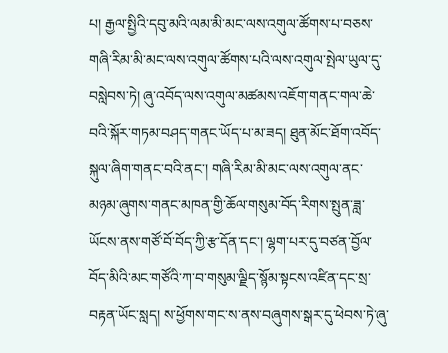པ། རྒྱལ་སྤྱིའི་དབུ་མའི་ལམ་མི་མང་ལས་འགུལ་ཚོགས་པ་བཅས་གཞི་རིམ་མི་མང་ལས་འགུལ་ཚོགས་པའི་ལས་འགུལ་སྤེལ་ཡུལ་དུ་བསླེབས་ཏེ། ཞུ་འབོད་ལས་འགུལ་མཚམས་འཇོག་གནང་གལ་ཆེ་བའི་སྐོར་གཏམ་བཤད་གནང་ཡོད་པ་མ་ཟད། ཐུན་མོང་ཐོག་འབོད་སྐུལ་ཞིག་གནང་བའི་ནང་། གཞི་རིམ་མི་མང་ལས་འགུལ་ནང་མཉམ་ཞུགས་གནང་མཁན་གྱི་ཆོལ་གསུམ་བོད་རིགས་སྤུན་ཟླ་ཡོངས་ནས་གཙོ་བོ་བོད་ཀྱི་རྩ་དོན་དང་། ལྷག་པར་དུ་བཙན་བྱོལ་བོད་མིའི་མང་གཙོའི་ཀ་བ་གསུམ་ལྗིད་སྙོམ་སྟངས་འཛིན་དང་སྲ་བརྟན་ཡོང་སླད། ས་ཕྱོགས་གང་ས་ནས་བཞུགས་སྒར་དུ་ཕེབས་ཏེ་ཞུ་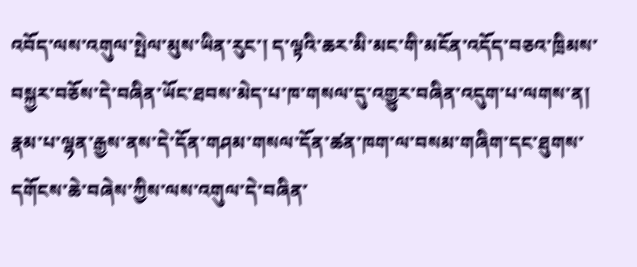འབོད་ལས་འགུལ་སྤེལ་མུས་ཡིན་རུང་། ད་ལྟའི་ཆར་མི་མང་གི་མངོན་འདོད་བཅའ་ཁྲིམས་བསྐྱར་བཅོས་དེ་བཞིན་ཡོང་ཐབས་མེད་པ་ཁ་གསལ་དུ་འགྱུར་བཞིན་འདུག་པ་ལགས་ན། རྣམ་པ་ལྷན་རྒྱས་ནས་དེ་དོན་གཤམ་གསལ་དོན་ཚན་ཁག་ལ་བསམ་གཞིག་དང་ཐུགས་དགོངས་ཆེ་བཞེས་ཀྱིས་ལས་འགུལ་དེ་བཞིན་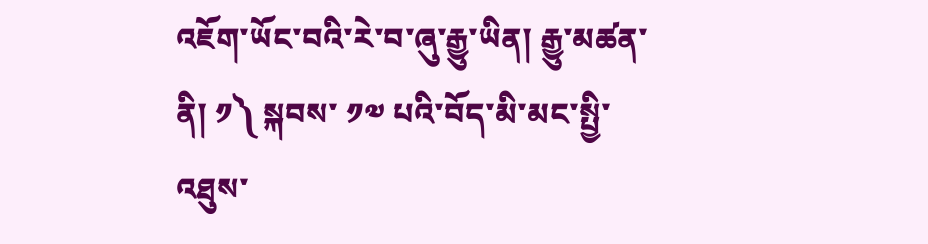འཇོག་ཡོང་བའི་རེ་བ་ཞུ་རྒྱུ་ཡིན། རྒྱུ་མཚན་ནི། ༡༽ སྐབས་ ༡༧ པའི་བོད་མི་མང་སྤྱི་འཐུས་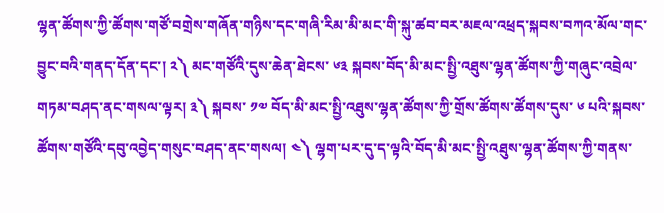ལྷན་ཚོགས་ཀྱི་ཚོགས་གཙོ་བགྲེས་གཞོན་གཉིས་དང་གཞི་རིམ་མི་མང་གི་སྐུ་ཚབ་བར་མཇལ་འཕྲད་སྐབས་བཀའ་མོལ་གང་བྱུང་བའི་གནད་དོན་དང་། ༢༽ མང་གཙོའི་དུས་ཆེན་ཐེངས་ ༦༣ སྐབས་བོད་མི་མང་སྤྱི་འཐུས་ལྷན་ཚོགས་ཀྱི་གཞུང་འབྲེལ་གཏམ་བཤད་ནང་གསལ་ལྟར། ༣༽ སྐབས་ ༡༧ བོད་མི་མང་སྤྱི་འཐུས་ལྷན་ཚོགས་ཀྱི་གྲོས་ཚོགས་ཚོགས་དུས་ ༦ པའི་སྐབས་ཚོགས་གཙོའི་དབུ་འབྱེད་གསུང་བཤད་ནང་གསལ། ༤༽ ལྷག་པར་དུ་ད་ལྟའི་བོད་མི་མང་སྤྱི་འཐུས་ལྷན་ཚོགས་ཀྱི་གནས་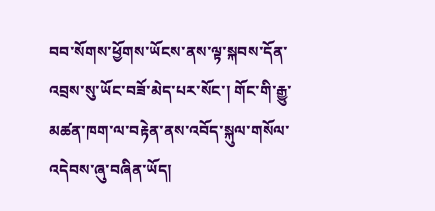བབ་སོགས་ཕྱོགས་ཡོངས་ནས་ལྟ་སྐབས་དོན་འབྲས་སུ་ཡོང་བཟོ་མེད་པར་སོང་། གོང་གི་རྒྱུ་མཚན་ཁག་ལ་བརྟེན་ནས་འབོད་སྐུལ་གསོལ་འདེབས་ཞུ་བཞིན་ཡོད།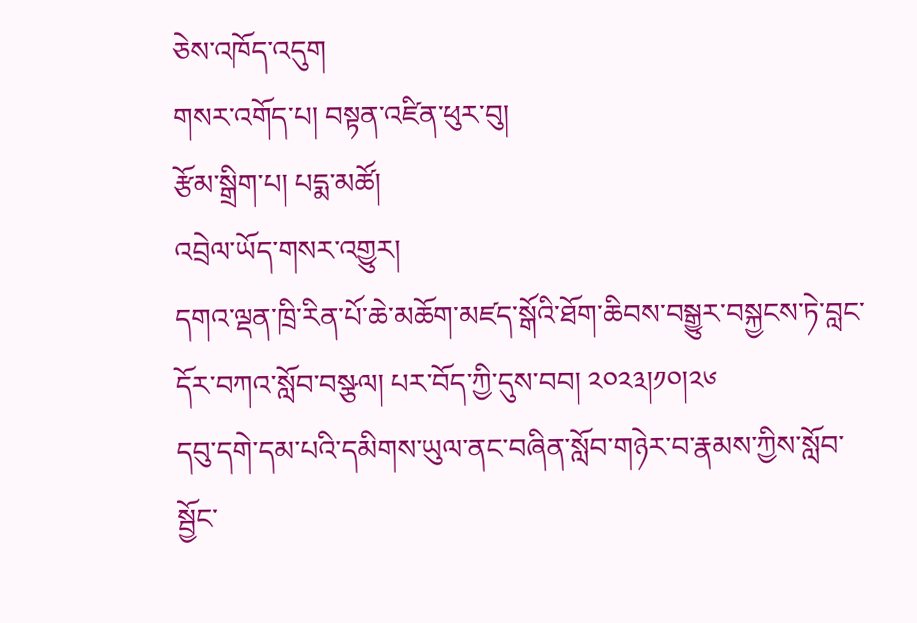ཅེས་འཁོད་འདུག
གསར་འགོད་པ། བསྟན་འཛིན་ཕུར་བུ།
རྩོམ་སྒྲིག་པ། པདྨ་མཚོ།
འབྲེལ་ཡོད་གསར་འགྱུར།
དགའ་ལྡན་ཁྲི་རིན་པོ་ཆེ་མཆོག་མཛད་སྒོའི་ཐོག་ཆིབས་བསྒྱུར་བསྐྱངས་ཏེ་བླང་དོར་བཀའ་སློབ་བསྩལ། པར་བོད་ཀྱི་དུས་བབ། ༢༠༢༣།༡༠།༢༦
དབུ་དགེ་དམ་པའི་དམིགས་ཡུལ་ནང་བཞིན་སློབ་གཉེར་བ་རྣམས་ཀྱིས་སློབ་སྦྱོང་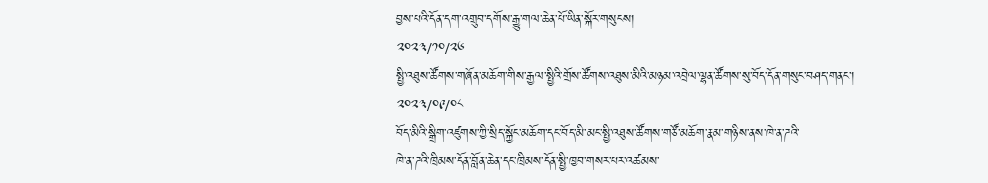བྱས་པའི་དོན་དག་འགྲུབ་དགོས་རྒྱུ་གལ་ཆེན་པོ་ཡིན་སྐོར་གསུངས།
༢༠༢༣/༡༠/༢༦
སྤྱི་འཐུས་ཚོགས་གཞོན་མཆོག་གིས་རྒྱལ་སྤྱིའི་གྲོས་ཚོགས་འཐུས་མིའི་མཉམ་འབྲེལ་ལྷན་ཚོགས་སུ་བོད་དོན་གསུང་བཤད་གནང་།
༢༠༢༣/༠༩/༠༨
བོད་མིའི་སྒྲིག་འཛུགས་ཀྱི་སྲིད་སྐྱོང་མཆོག་དང་བོད་མི་མང་སྤྱི་འཐུས་ཚོགས་གཙོ་མཆོག་རྣམ་གཉིས་ནས་ཁེ་ན་ཌའི་
ཁེ་ན་ཌའི་ཁྲིམས་དོན་བློན་ཆེན་དང་ཁྲིམས་དོན་སྤྱི་ཁྱབ་གསར་པར་འཚམས་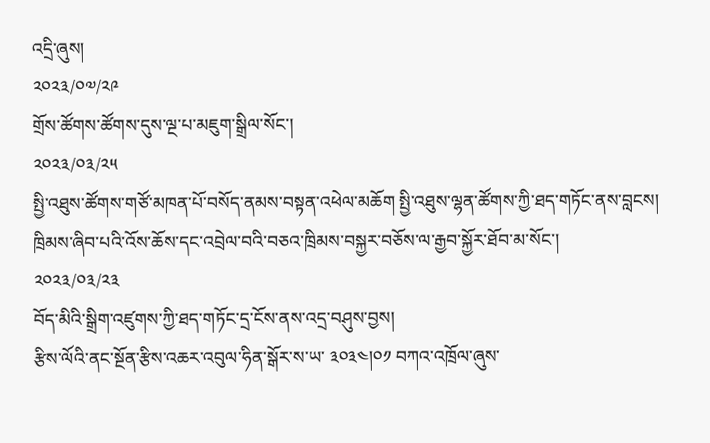འདྲི་ཞུས།
༢༠༢༣/༠༧/༢༩
གྲོས་ཚོགས་ཚོགས་དུས་ལྔ་པ་མཇུག་སྒྲིལ་སོང་།
༢༠༢༣/༠༣/༢༥
སྤྱི་འཐུས་ཚོགས་གཙོ་མཁན་པོ་བསོད་ནམས་བསྟན་འཕེལ་མཆོག སྤྱི་འཐུས་ལྷན་ཚོགས་ཀྱི་ཐད་གཏོང་ནས་བླངས།
ཁྲིམས་ཞིབ་པའི་འོས་ཆོས་དང་འབྲེལ་བའི་བཅའ་ཁྲིམས་བསྐྱར་བཅོས་ལ་རྒྱབ་སྐྱོར་ཐོབ་མ་སོང་།
༢༠༢༣/༠༣/༢༣
བོད་མིའི་སྒྲིག་འཛུགས་ཀྱི་ཐད་གཏོང་དྲ་ངོས་ནས་འདྲ་བཤུས་བྱས།
རྩིས་ལོའི་ནང་སྔོན་རྩིས་འཆར་འབུལ་ཧིན་སྒོར་ས་ཡ་ ༣༠༣༤།༠༡ བཀའ་འཁྲོལ་ཞུས་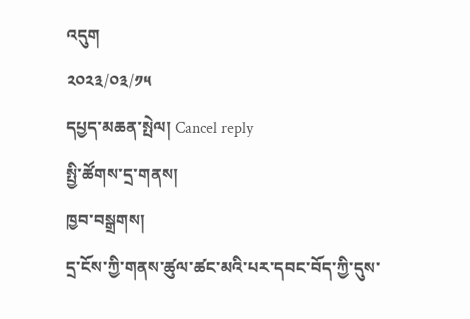འདུག
༢༠༢༣/༠༣/༡༥
དཔྱད་མཆན་སྤེལ། Cancel reply
སྤྱི་ཚོགས་དྲ་གནས།
ཁྱབ་བསྒྲགས།
དྲ་ངོས་ཀྱི་གནས་ཚུལ་ཚང་མའི་པར་དབང་བོད་ཀྱི་དུས་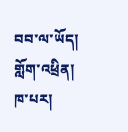བབ་ལ་ཡོད།
གློག་འཕྲིན།
ཁ་པར།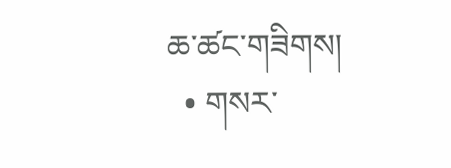ཆ་ཚང་གཟིགས།
  • གསར་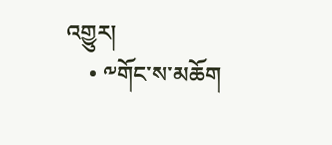འགྱུར།
    • ༸གོང་ས་མཆོག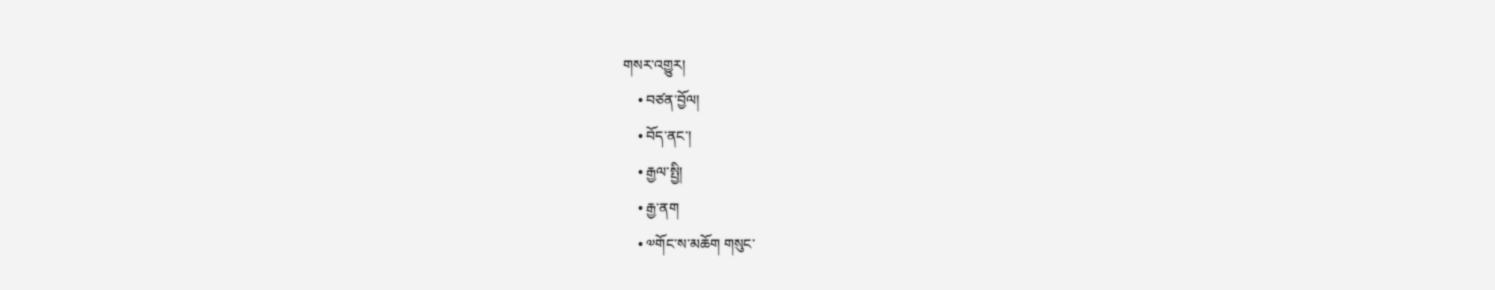གསར་འགྱུར།
    • བཙན་བྱོལ།
    • བོད་ནང་།
    • རྒྱལ་སྤྱི།
    • རྒྱ་ནག
    • ༧གོང་ས་མཆོག གསུང་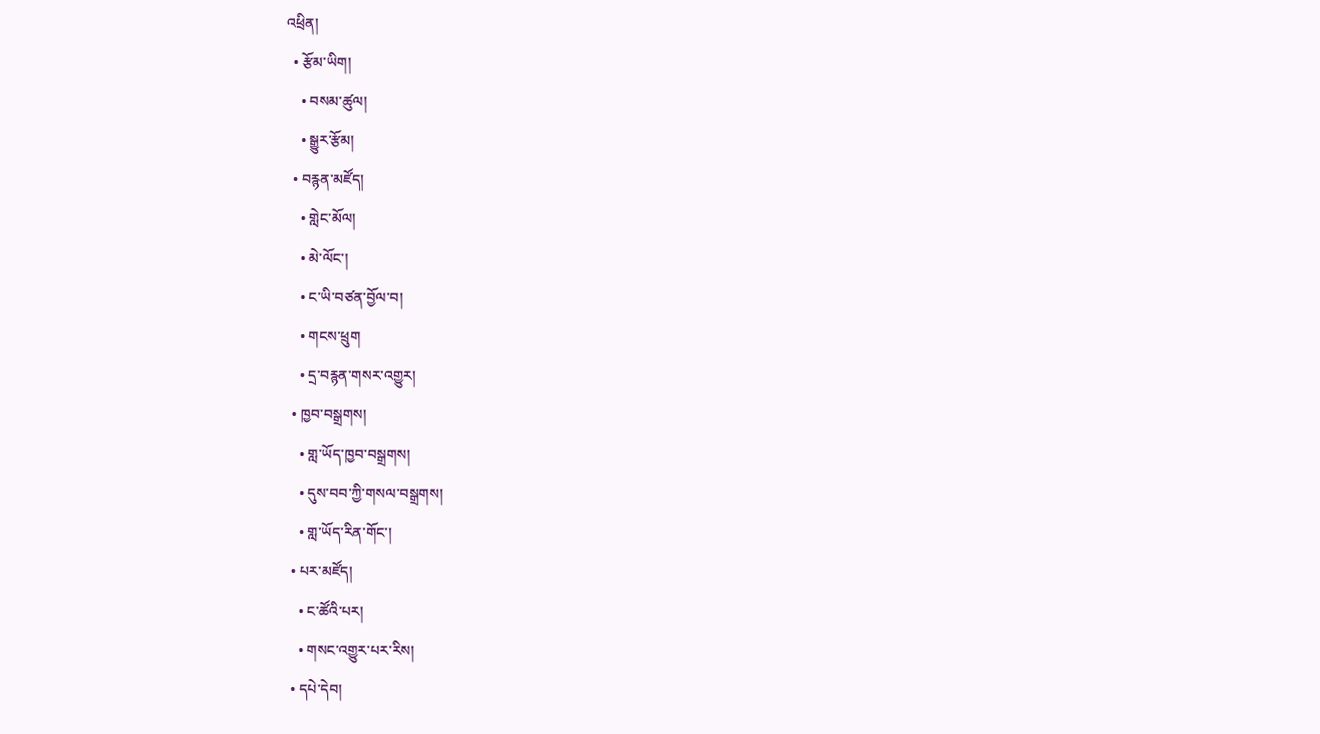འཕྲིན།
  • རྩོམ་ཡིག།
    • བསམ་ཚུལ།
    • སྒྱུར་རྩོམ།
  • བརྙན་མཛོད།
    • གླེང་མོལ།
    • མེ་ལོང་།
    • ང་ཡི་བཙན་བྱོལ་བ།
    • གངས་ཕྲུག
    • དྲ་བརྙན་གསར་འགྱུར།
  • ཁྱབ་བསྒྲགས།
    • གླ་ཡོད་ཁྱབ་བསྒྲགས།
    • དུས་བབ་ཀྱི་གསལ་བསྒྲགས།
    • གླ་ཡོད་རིན་གོང་།
  • པར་མཛོད།
    • ང་ཚོའི་པར།
    • གསང་འགྱུར་པར་རིས།
  • དཔེ་དེབ།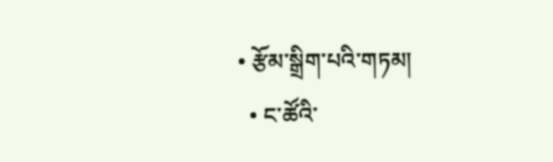• རྩོམ་སྒྲིག་པའི་གཏམ།
  • ང་ཚོའི་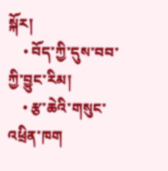སྐོར།
    • བོད་ཀྱི་དུས་བབ་ཀྱི་བྱུང་རིམ།
    • རྩ་ཆེའི་གསུང་འཕྲིན་ཁག